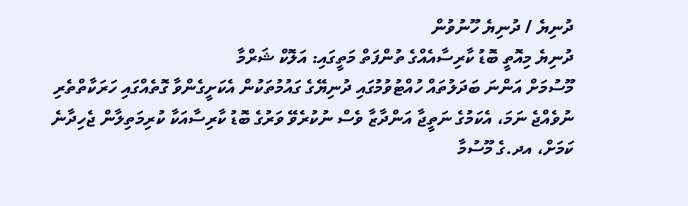ދުނިޔެ / ދުނިޔެ ހޫނުވުން
ދުނިޔެ މިއޮތީ ބޮޑު ކާރިސާއެއްގެ ތުންފަތް މަތީގައި: އަލޮކް ޝަރްމާ
މޫސުމަށް އަންނަ ބަދަލުތައް ހުއްޓުވުމުގައި ދުނިޔޭގެ ގައުމުތަކުން އެކަށީގެންވާ ގޮތެއްގައި ހަރަކާތްތެރި ނުވެއްޖެ ނަމަ، އެކަމުގެ ނަތީޖާ އަންދާޒާ ވެސް ނުކުރެވޭ ވަރުގެ ބޮޑު ކާރިސާއަކާ ކުރިމަތިލާން ޖެހިދާނެ ކަމަށް، އދ.ގެ މޫސުމާ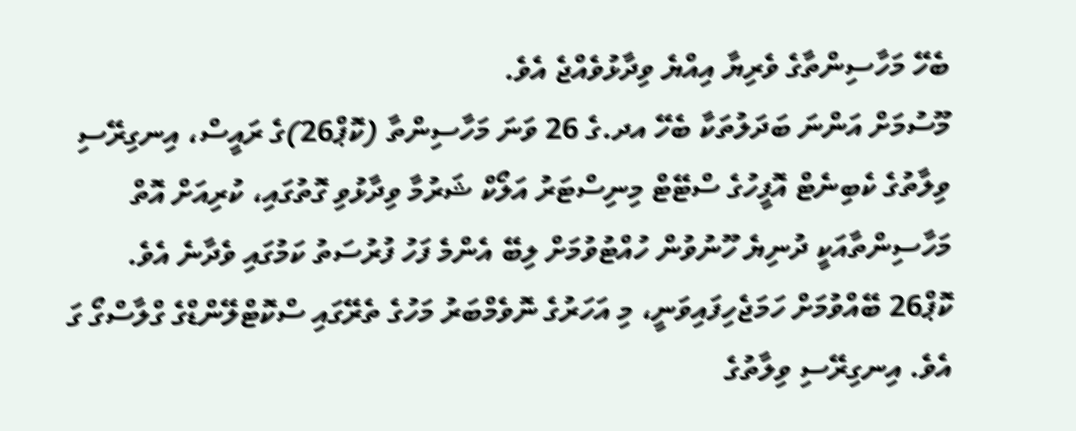ބެހޭ މަހާސިންތާގެ ވެރިޔާ އިއްޔެ ވިދާޅުވެއްޖެ އެވެ.
މޫސުމަށް އަންނަ ބަދަލުތަކާ ބެހޭ އދ.ގެ 26 ވަނަ މަހާސިންތާ (ކޮޕް26)ގެ ރައީސް، އިނގިރޭސި ވިލާތުގެ ކެބިނެޓް އޮފީހުގެ ސްޓޭޓް މިނިސްޓަރު އަލޯކް ޝަރުމާ ވިދާޅުވި ގޮތުގައި، ކުރިއަށް އޮތް މަހާސިންތާއަކީ ދުނިޔެ ހޫނުވުން ހުއްޓުވުމަށް ލިބޭ އެންމެ ފަހު ފުރުސަތު ކަމުގައި ވެދާނެ އެވެ.
ކޮޕް26 ބޭއްވުމަށް ހަމަޖެހިފައިވަނީ، މި އަހަރުގެ ނޮވެމްބަރު މަހުގެ ތެރޭގައި ސްކޮޓްލޭންޑްގެ ގްލާސްގޯ ގަ އެވެ. އިނގިރޭސި ވިލާތުގެ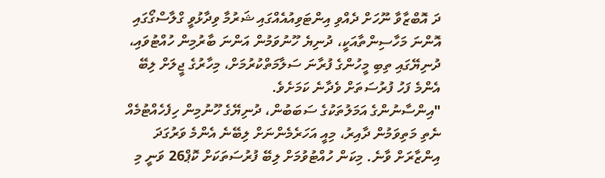ދަ އޮބްޒާވާ ނޫހަށް ދެއްވި އިންޓަވިއުއެއްގައި ޝަރުމާ ވިދާޅުވީ ގްލާސްގޯގައި އޮންނަ މަހާސިންތާއަކީ، ދުނިޔެ ހޫނުވަމުން އަންނަ ބާރުމިން ހުއްޓުވައި، ދުނިޔޭގައި ތިބި މީހުންގެ ފުރާނަ ސަލާމަތްކުރުމަށް، މިހާރުގެ ޖީލަށް ލިބޭ އެންމެ ފަހު ފުރުސަތަށް ވެދާނެ ކަމަށެވެ.
"އިންސާނުންގެ އަމަލުތަކުގެ ސަބަބުން، ދުނިޔޭގެ ހޫނުމިން ހިފެހެއްޓުމެއް ނެތި މަތިވަމުން ދާއިރު، މިއީ އަހަރެމެންނަށް ލިބޭނެ އެންމެ ވަރުގަދަ އިންޒާރަށް ވާނެ. މިކަން ހުއްޓުވުމަށް ލިބޭ ފުރުސަތަކަށް ކޮޕް26 ވަނީ މި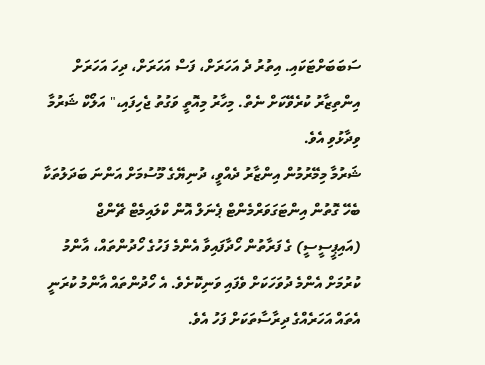ސަބަބަށްޓަކައި. އިތުރު ދެ އަހަރަށް، ފަސް އަހަރަށް، ދިހަ އަހަރަށް އިންތިޒާރު ކުރެވޭކަށް ނެތް. މިހާރު މިއޮތީ ވަގުތު ޖެހިފައި،" އަލޯކް ޝަރުމާ ވިދާޅުވި އެވެ.
ޝަރުމާ މިމޭރުމުން އިންޒާރު ދެއްވީ، ދުނިޔޭގެ މޫސުމަށް އަންނަ ބަދަލުތަކާ ބެހޭ ގޮތުން އިންޓަގަވަރްމެންޓް ޕެނަލް އޮން ކްލައިމެޓް ޗޭންޖް (އައިޕީސީސީ) ގެ ފަރާތުން ހޯދާފައިވާ އެންމެ ފަހުގެ ހޯދުންތައް، އާންމު ކުރުމަށް އެންމެ ދުވަހަކަށް ވެފައި ވަނިކޮށެވެ. އެ ހޯދުންތައް އާންމު ކުރަނީ އެތައް އަހަރެއްގެ ދިރާސާތަކަށް ފަހު އެވެ.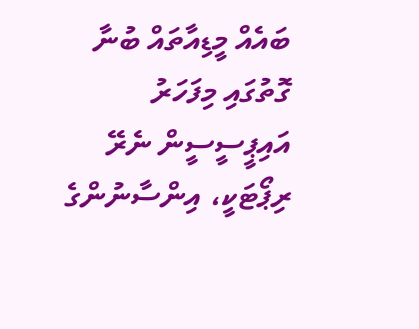ބައެއް މީޑިއާތައް ބުނާ ގޮތުގައި މިފަހަރު އައިޕީސީސީން ނެރޭ ރިޕޯޓަކީ، އިންސާނުންގެ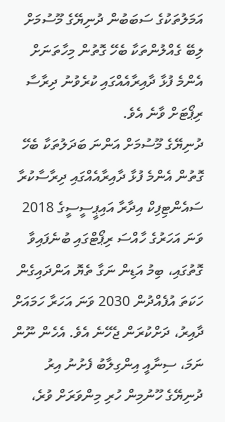އަމަލުތަކުގެ ސަބަބުން ދުނިޔޭގެ މޫސުމަށް ލިބޭ ގެއްލުންތަކާ ބެހޭ ގޮތުން މިހާތަނަށް އެންމެ ފުޅާ ދާއިރާއެއްގައި ކުރެވުނު ދިރާސާ ރިޕޯޓަށް ވާނެ އެވެ.
ދުނިޔޭގެ މޫސުމަށް އަންނަ ބަދަލުތަކާ ބެހޭ ގޮތުން އެންމެ ފުޅާ ދާއިރާއެއްގައި ދިރާސާކުރާ ސައެންޓިފިކް އިދާރާ އައިޕީސީސީގެ 2018 ވަނަ އަހަރުގެ ހާއްސަ ރިޕޯޓްގައި ބުނެފައިވާ ގޮތުގައި، ބިމު އަޑިން ނަގާ ތެޔޮ އަންދައިގެން ހަކަތަ އުފެއްދުން 2030 ވަނަ އަހަރާ ހަމައަށް ދާއިރު، ދަށްކުރަން ޖެހޭނެ އެވެ. އެހެން ނޫން ނަމަ، ސިނާއީ އިންގިލާބު ފެށުނު އިރު ދުނިޔޭގެ ހޫނުމިން ހުރި މިންވަރަށް ވުރެ،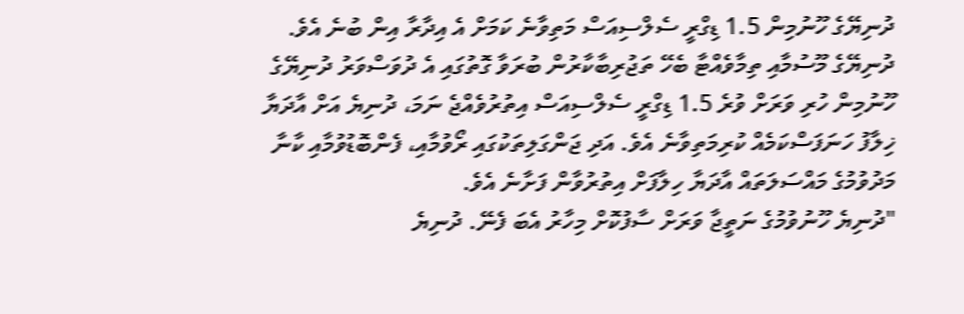ދުނިޔޭގެ ހޫނުމިން 1.5 ޑިގްރީ ސެލްސިއަސް މަތިވާނެ ކަމަށް އެ އިދާރާ އިން ބުނެ އެވެ.
ދުނިޔޭގެ މޫސުމާއި ތިމާވެއްޓާ ބެހޭ ތަޖުރިބާކާރުން ބުރަވާ ގޮތުގައި އެ ދުވަސްވަރު ދުނިޔޭގެ ހޫނުމިން ހުރި ވަރަށް ވުރެ 1.5 ޑިގްރީ ސެލްސިއަސް އިތުރުވެއްޖެ ނަމަ، ދުނިޔެ އަށް އާދަޔާ ޚިލާފު ހަނަފަސްކަމެއް ކުރިމަތިވާނެ އެވެ. އަދި ޖަންގަލިތަކުގައި ރޯވުމާއި، ފެންބޮޑުވުމާއި ކާނާ މަދުވުމުގެ މައްސަލަތައް އާދަޔާ ހިލާފަށް އިތުރުވާން ފަށާނެ އެވެ.
"ދުނިޔެ ހޫނުވުމުގެ ނަތީޖާ ވަރަށް ސާފުކޮށް މިހާރު އެބަ ފެނޭ. ދުނިޔެ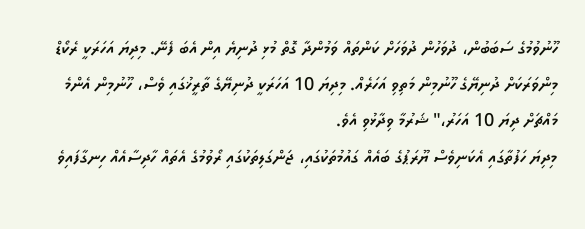ހޫނުވުމުގެ ސަބަބުން، ދުވަހުން ދުވަހަށް ކަންތައް ވަމުންދާ ގޮތް މުޅި ދުނިޔެ އިން އެބަ ފެނޭ. މިދިޔަ އަހަރަކީ ރެކޯޑް މިންވަރަކަށް ދުނިޔޭގެ ހޫނުމިން މަތިވި އަހަރެއް. މިދިޔަ 10 އަހަރަކީ ދުނިޔޭގެ ތާރީޚުގައި ވެސް، ހޫނުމިން އެންމެ މައްޗަށް ދިޔަ 10 އަހަރު،" ޝަރުމާ ވިދާޅުވި އެވެ.
މިދިޔަ ހަފުތާގައި އެކަނިވެސް ޔޫރަޕުގެ ބައެއް ގައުމުތަކުގައި، ޖަންގަލިތަކުގައި ރޯވުމުގެ އެތައް ހާދިސާއެއް ހިނގާފައިވެ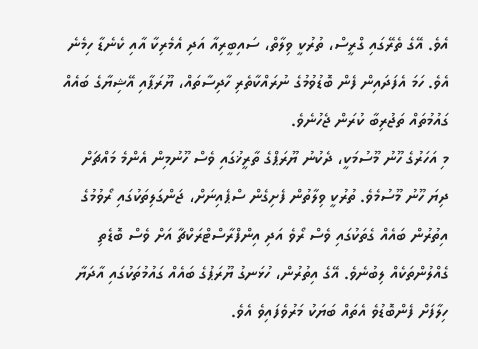އެވެ. އޭގެ ތެރޭގައި ގްރީސް، ތުރުކީ ވިލާތް، ސައިބީރިއާ އަދި އެމެރިކާ އާއި ކެނެޑާ ހިމެނެ އެވެ. ހަމަ އެފަދައިން ފެން ބޮޑުވުމުގެ ނުރައްކާތެރި ހާދިސާތައް، ޔޫރަޕާއި އޭޝިޔާގެ ބައެއް ގައުމުތައް ތަޖުރިބާ ކުރަން ޖެހުނެވެ.
މި އަހަރުގެ ހޫނު މޫސުމަކީ، ދެކުނު ޔޫރަޕްގެ ތާރީޚުގައި ވެސް ހޫނުމިން އެންމެ މައްޗަށް ދިޔަ ހޫނު މޫސުމެވެ. ތުރުކީ ވިލާތުން ފެށިގެން ސްޕެއިނަށް، ޖަންގަލިތަކުގައި ރޯވުމުގެ އިތުރުން ބައެއް ގެތަކުގައި ވެސް ރޯވެ އަދި އިންފްރާސްޓްރަކްޗާ އަށް ވެސް ބޮޑެތި ގެއްލުންތަކެއް ލިބުނެވެ. އޭގެ އިތުރުން، ހުޅަނގު ޔޫރަޕުގެ ބައެއް ގައުމުތަކުގައި އާދަޔާ ހިލާފަށް ފެންބޮޑުވެ އެތައް ބަޔަކު މަރުވެފައިވެ އެވެ.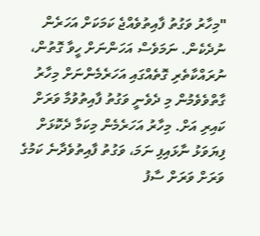"މިހާރު ވަގުތު ފާއިތުވެއްޖެ ކަމަކަށް އަހަރެން ނުދެކެން. ނަމަވެސް އަހަންނަށް ހީވާ ގޮތުން، ނުރައްކާތެރި ގޮތެއްގައި އަހަރެމެންނަށް މިހާރު ގާތްވެވެމުން މި ދެވެނީ ވަގުތު ފާއިތުވުމާ ވަރަށް ކައިރި އަށް. މިހާރު އަހަރެމެން މިކަމާ ދެކޮޅަށް ފިޔަވަޅު ނާޅައިފި ނަމަ، ވަގުތު ފާއިތުވެދާނެ ކަމުގެ ވަރަށް ވަރަށް ސާފު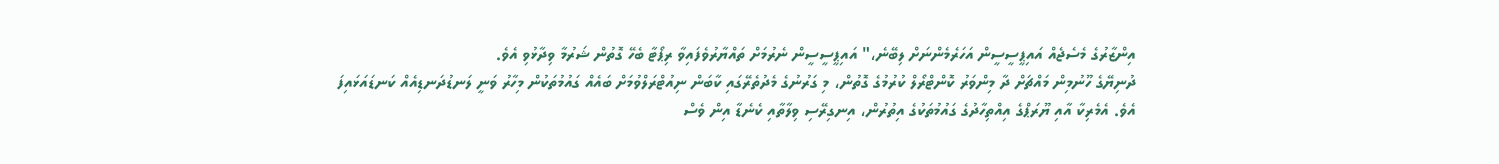އިންޒާރުގެ މެސެޖެއް އައިޕީސީސީން އަހަރެމެންނަށް ލިބޭނެ،" އައިޕީސީސީން ނެރުމަށް ތައްޔާރުވެފައިވާ ރިޕޯޓާ ބެހޭ ގޮތުން ޝަރުމާ ވިދާޅުވި އެވެ.
ދުނިޔޭގެ ހޫނުމިން މައްޗަށް ދާ މިންވަރު ކޮންޓްރޯލް ކުރުމުގެ ގޮތުން، މި ގަރުނުގެ މެދުތެރޭގައި ކާބަން ނިއުޓްރަލްވުމަށް ބައެއް ގައުމުތަކުން މިހާރު ވަނީ ލަނޑުދަނޑިއެއް ކަނޑައަޅައިފަ އެވެ. އެމެރިކާ އާއި ޔޫރަޕްގެ އިއްތިހާދުގެ ގައުމުތަކުގެ އިތުރުން، އިނގިރޭސި ވިލާތާއި ކެނެޑާ އިން ވެސް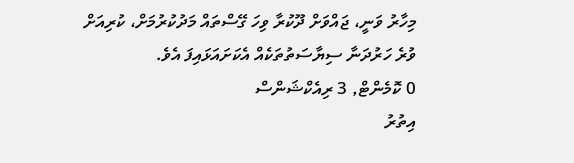މިހާރު ވަނީ، ޖައްވަށް ދޫކުރާ ވިހަ ގޭސްތައް މަދުކުރުމަށް، ކުރިއަށް ވުރެ ހަރުދަނާ ސިޔާސަތުތަކެއް އެކަށައަޅައިފަ އެވެ.
0 ކޮމެންޓް, 3 ރިއެކްޝަންސް
އިތުރު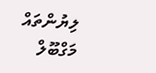ލިޔުންތައް
މަގްބޫލް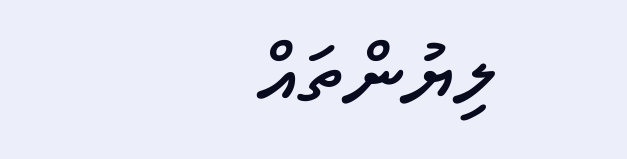ލިޔުންތައް